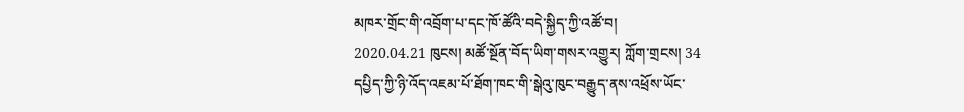མཁར་གྲོང་གི་འབྲོག་པ་དང་ཁོ་ཚོའི་བདེ་སྐྱིད་ཀྱི་འཚོ་བ།
2020.04.21 ཁུངས། མཚོ་སྔོན་བོད་ཡིག་གསར་འགྱུར། ཀློག་གྲངས། 34
དཔྱིད་ཀྱི་ཉི་འོད་འཇམ་པོ་ཐོག་ཁང་གི་སྒེའུ་ཁུང་བརྒྱུད་ནས་འཕྲོས་ཡོང་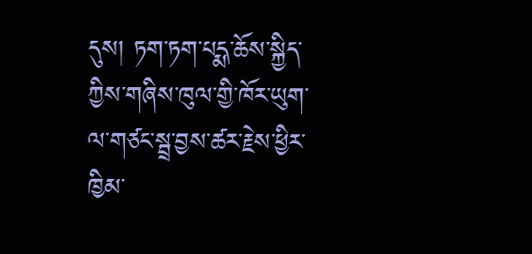དུས། ཏག་ཏག་པདྨ་ཆོས་སྐྱིད་ཀྱིས་གཞིས་ཁུལ་གྱི་ཁོར་ཡུག་ལ་གཙང་སྦྲ་བྱས་ཚར་རྗེས་ཕྱིར་ཁྱིམ་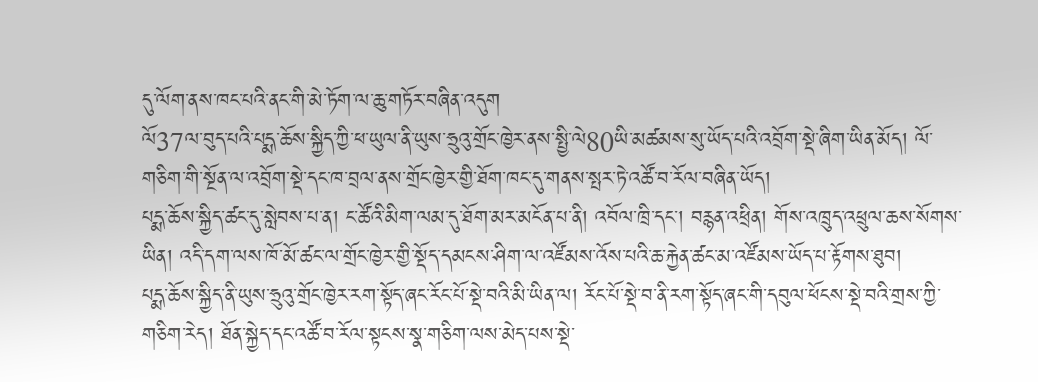དུ་ལོག་ནས་ཁང་པའི་ནང་གི་མེ་ཏོག་ལ་ཆུ་གཏོར་བཞིན་འདུག
ལོ37ལ་བུད་པའི་པདྨ་ཆོས་སྐྱིད་ཀྱི་ཕ་ཡུལ་ནི་ཡུས་ཧྲུའུ་གྲོང་ཁྱེར་ནས་སྤྱི་ལེ80ཡི་མཚམས་སུ་ཡོད་པའི་འབྲོག་སྡེ་ཞིག་ཡིན་མོད། ལོ་གཅིག་གི་སྔོན་ལ་འབྲོག་སྡེ་དང་ཁ་བྲལ་ནས་གྲོང་ཁྱེར་གྱི་ཐོག་ཁང་དུ་གནས་སྤར་ཏེ་འཚོ་བ་རོལ་བཞིན་ཡོད།
པདྨ་ཆོས་སྐྱིད་ཚང་དུ་སླེབས་པ་ན། ང་ཚོའི་མིག་ལམ་དུ་ཐོག་མར་མངོན་པ་ནི། འབོལ་ཁྲི་དང་། བརྙན་འཕྲིན། གོས་འཁྲུད་འཕྲུལ་ཆས་སོགས་ཡིན། འདི་དག་ལས་ཁོ་མོ་ཚང་ལ་གྲོང་ཁྱེར་གྱི་སྡོད་དམངས་ཤིག་ལ་འཛོམས་འོས་པའི་ཆ་རྐྱེན་ཚང་མ་འཛོམས་ཡོད་པ་རྟོགས་ཐུབ།
པདྨ་ཆོས་སྐྱིད་ནི་ཡུས་ཧྲུའུ་གྲོང་ཁྱེར་རག་སྟོད་ཞང་རོང་པོ་སྡེ་བའི་མི་ཡིན་ལ། རོང་པོ་སྡེ་བ་ནི་རག་སྟོད་ཞང་གི་དབུལ་ཕོངས་སྡེ་བའི་གྲས་ཀྱི་གཅིག་རེད། ཐོན་སྐྱེད་དང་འཚོ་བ་རོལ་སྟངས་སྣ་གཅིག་ལས་མེད་པས་སྡེ་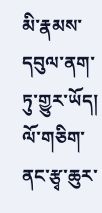མི་རྣམས་དབུལ་ནག་ཏུ་གྱུར་ཡོད།
ལོ་གཅིག་ནང་རྩྭ་ཆུར་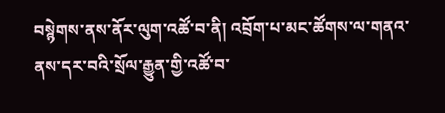བསྙེགས་ནས་ནོར་ལུག་འཚོ་བ་ནི། འབྲོག་པ་མང་ཚོགས་ལ་གནའ་ནས་དར་བའི་སྲོལ་རྒྱུན་གྱི་འཚོ་བ་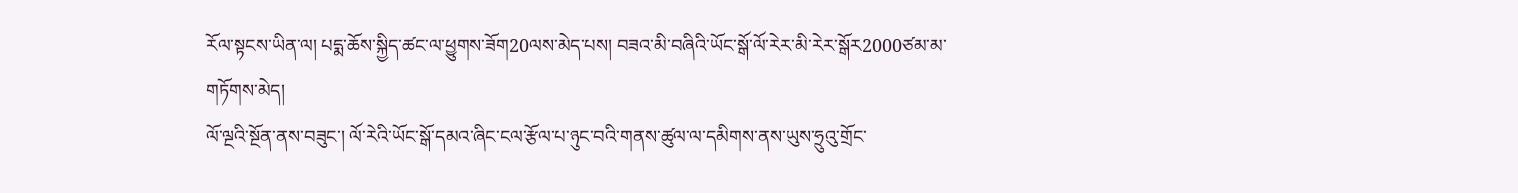རོལ་སྟངས་ཡིན་ལ། པདྨ་ཆོས་སྐྱིད་ཚང་ལ་ཕྱུགས་ཟོག20ལས་མེད་པས། བཟའ་མི་བཞིའི་ཡོང་སྒོ་ལོ་རེར་མི་རེར་སྒོར2000ཙམ་མ་གཏོགས་མེད།
ལོ་ལྔའི་སྔོན་ནས་བཟུང་། ལོ་རེའི་ཡོང་སྒོ་དམའ་ཞིང་ངལ་རྩོལ་པ་ཉུང་བའི་གནས་ཚུལ་ལ་དམིགས་ནས་ཡུས་ཧྲུའུ་གྲོང་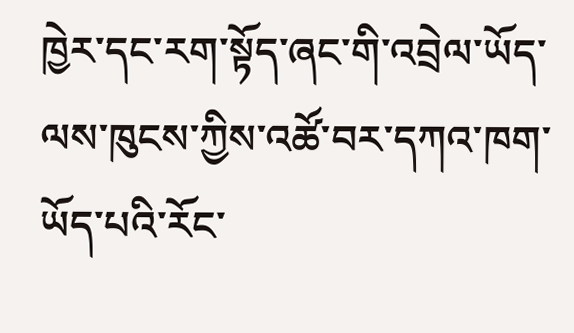ཁྱེར་དང་རག་སྟོད་ཞང་གི་འབྲེལ་ཡོད་ལས་ཁུངས་ཀྱིས་འཚོ་བར་དཀའ་ཁག་ཡོད་པའི་རོང་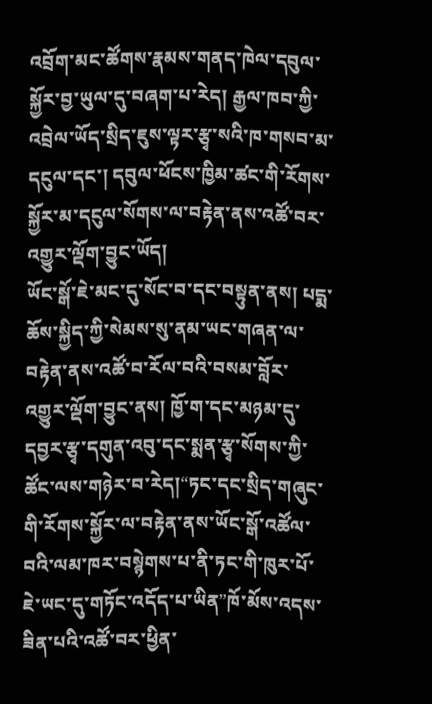འབྲོག་མང་ཚོགས་རྣམས་གནད་ཁེལ་དབུལ་སྐྱོར་བྱ་ཡུལ་དུ་བཞག་པ་རེད། རྒྱལ་ཁབ་ཀྱི་འབྲེལ་ཡོད་སྲིད་ཇུས་ལྟར་རྩྭ་སའི་ཁ་གསབ་མ་དངུལ་དང་། དབུལ་ཕོངས་ཁྱིམ་ཚང་གི་རོགས་སྐྱོར་མ་དངུལ་སོགས་ལ་བརྟེན་ནས་འཚོ་བར་འགྱུར་ལྡོག་བྱུང་ཡོད།
ཡོང་སྒོ་ཇེ་མང་དུ་སོང་བ་དང་བསྟུན་ནས། པདྨ་ཆོས་སྐྱིད་ཀྱི་སེམས་སུ་ནམ་ཡང་གཞན་ལ་བརྟེན་ནས་འཚོ་བ་རོལ་བའི་བསམ་བློར་འགྱུར་ལྡོག་བྱུང་ནས། ཁྱོ་ག་དང་མཉམ་དུ་དབྱར་རྩྭ་དགུན་འབུ་དང་སྨན་རྩྭ་སོགས་ཀྱི་ཚོང་ལས་གཉེར་བ་རེད།“ཏང་དང་སྲིད་གཞུང་གི་རོགས་སྐྱོར་ལ་བརྟེན་ནས་ཡོང་སྒོ་འཚོལ་བའི་ལམ་ཁར་བསྙེགས་པ་ནི་ཏང་གི་ཁུར་པོ་ཇེ་ཡང་དུ་གཏོང་འདོད་པ་ཡིན”ཁོ་མོས་འདས་ཟིན་པའི་འཚོ་བར་ཕྱིན་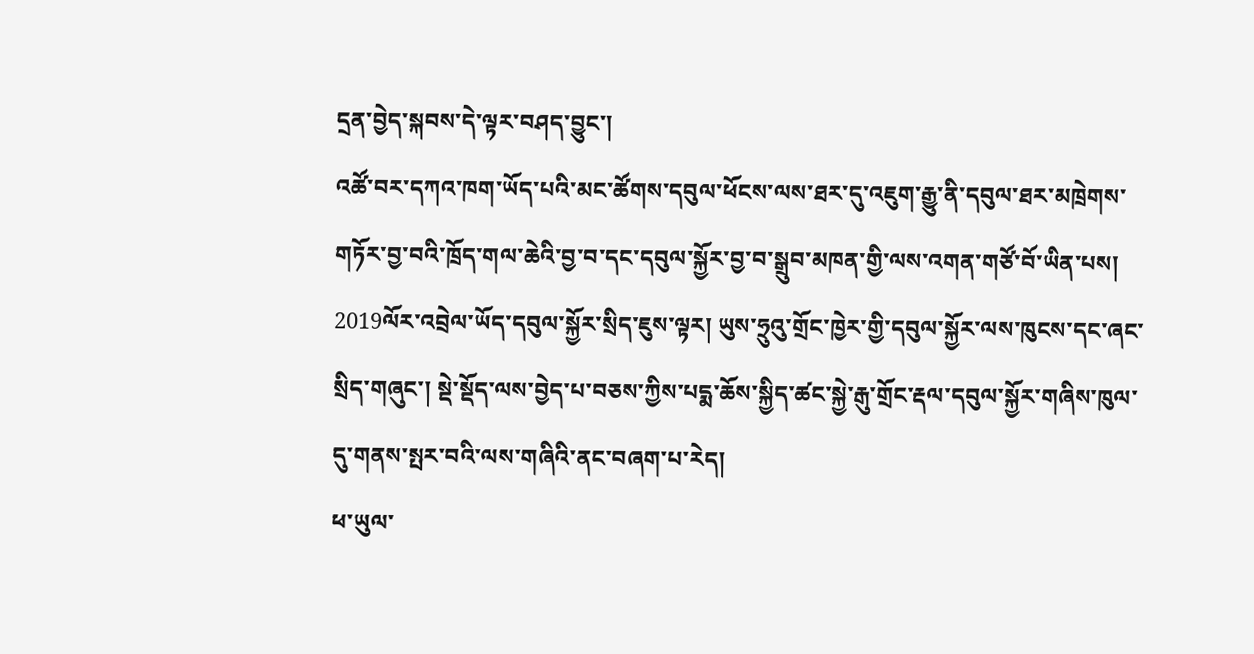དྲན་བྱེད་སྐབས་དེ་ལྟར་བཤད་བྱུང་།
འཚོ་བར་དཀའ་ཁག་ཡོད་པའི་མང་ཚོགས་དབུལ་ཕོངས་ལས་ཐར་དུ་འཇུག་རྒྱུ་ནི་དབུལ་ཐར་མཁྲེགས་གཏོར་བྱ་བའི་ཁྲོད་གལ་ཆེའི་བྱ་བ་དང་དབུལ་སྐྱོར་བྱ་བ་སྒྲུབ་མཁན་གྱི་ལས་འགན་གཙོ་བོ་ཡིན་པས། 2019ལོར་འབྲེལ་ཡོད་དབུལ་སྐྱོར་སྲིད་ཇུས་ལྟར། ཡུས་ཧྲུའུ་གྲོང་ཁྱེར་གྱི་དབུལ་སྐྱོར་ལས་ཁུངས་དང་ཞང་སྲིད་གཞུང་། སྡེ་སྡོད་ལས་བྱེད་པ་བཅས་ཀྱིས་པདྨ་ཆོས་སྐྱིད་ཚང་སྐྱེ་རྒུ་གྲོང་རྡལ་དབུལ་སྐྱོར་གཞིས་ཁུལ་དུ་གནས་སྤར་བའི་ལས་གཞིའི་ནང་བཞག་པ་རེད།
ཕ་ཡུལ་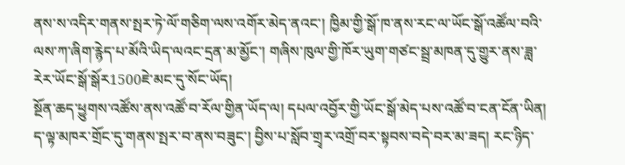ནས་ས་འདིར་གནས་སྤར་ཏེ་ལོ་གཅིག་ལས་འགོར་མེད་ནའང་། ཁྱིམ་གྱི་སྒོ་ཁ་ནས་རང་ལ་ཡོང་སྒོ་འཚོལ་བའི་ལས་ཀ་ཞིག་རྙེད་པ་མོའི་ཡིད་ལའང་དྲན་མ་མྱོང་། གཞིས་ཁུལ་གྱི་ཁོར་ཡུག་གཙང་སྦྲ་མཁན་དུ་གྱུར་ནས་ཟླ་རེར་ཡོང་སྒོ་སྒོར1500ཇེ་མང་དུ་སོང་ཡོད།
སྔོན་ཆད་ཕྱུགས་འཚོས་ནས་འཚོ་བ་རོལ་གྱིན་ཡོད་ལ། དཔལ་འབྱོར་གྱི་ཡོང་སྒོ་མེད་པས་འཚོ་བ་ངན་ངོན་ཡིན། ད་ལྟ་མཁར་གྲོང་དུ་གནས་སྤར་བ་ནས་བཟུང་། བྱིས་པ་སློབ་གྲྭར་འགྲོ་བར་སྟབས་བདེ་བར་མ་ཟད། རང་ཉིད་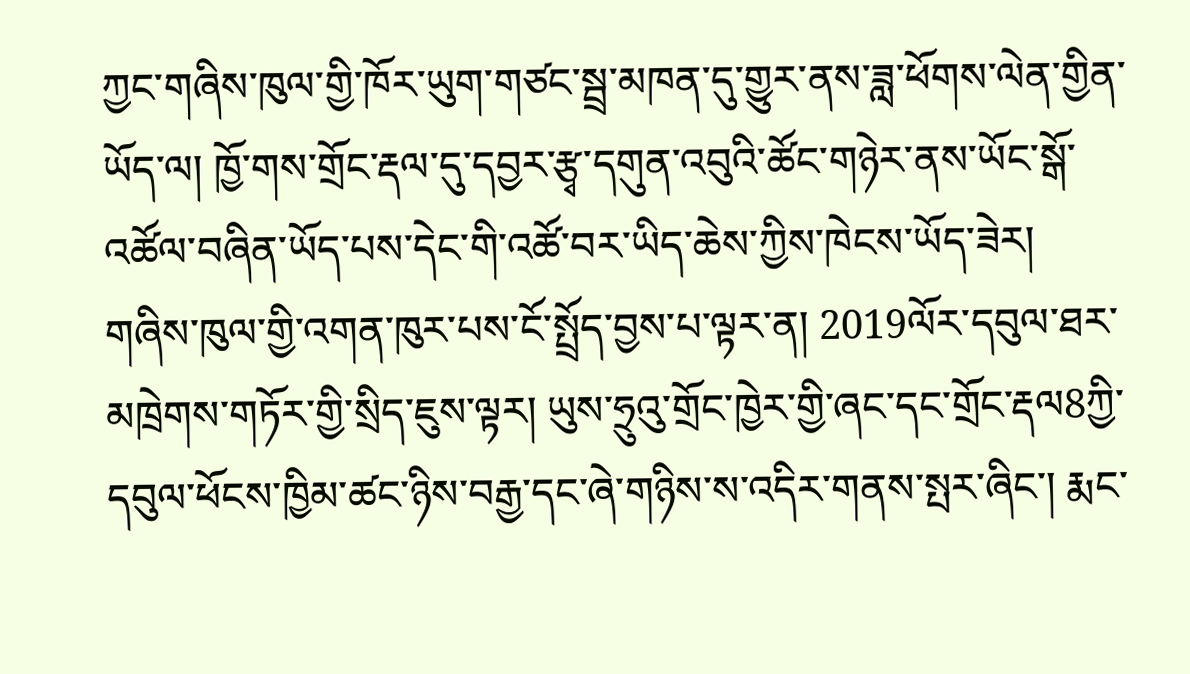ཀྱང་གཞིས་ཁུལ་གྱི་ཁོར་ཡུག་གཙང་སྦྲ་མཁན་དུ་གྱུར་ནས་ཟླ་ཕོགས་ལེན་གྱིན་ཡོད་ལ། ཁྱོ་གས་གྲོང་རྡལ་དུ་དབྱར་རྩྭ་དགུན་འབུའི་ཚོང་གཉེར་ནས་ཡོང་སྒོ་འཚོལ་བཞིན་ཡོད་པས་དེང་གི་འཚོ་བར་ཡིད་ཆེས་ཀྱིས་ཁེངས་ཡོད་ཟེར།
གཞིས་ཁུལ་གྱི་འགན་ཁུར་པས་ངོ་སྤྲོད་བྱས་པ་ལྟར་ན། 2019ལོར་དབུལ་ཐར་མཁྲེགས་གཏོར་གྱི་སྲིད་ཇུས་ལྟར། ཡུས་ཧྲུའུ་གྲོང་ཁྱེར་གྱི་ཞང་དང་གྲོང་རྡལ8ཀྱི་དབུལ་ཕོངས་ཁྱིམ་ཚང་ཉིས་བརྒྱ་དང་ཞེ་གཉིས་ས་འདིར་གནས་སྤར་ཞིང་། རྨང་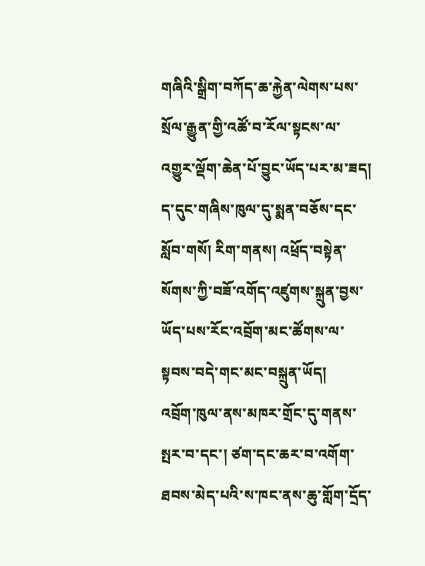གཞིའི་སྒྲིག་བཀོད་ཆ་རྐྱེན་ལེགས་པས་སྲོལ་རྒྱུན་གྱི་འཚོ་བ་རོལ་སྟངས་ལ་འགྱུར་ལྡོག་ཆེན་པོ་བྱུང་ཡོད་པར་མ་ཟད། ད་དུང་གཞིས་ཁུལ་དུ་སྨན་བཅོས་དང་སློབ་གསོ། རིག་གནས། འཕྲོད་བསྟེན་སོགས་ཀྱི་བཟོ་འགོད་འཛུགས་སྐྲུན་བྱས་ཡོད་པས་རོང་འབྲོག་མང་ཚོགས་ལ་སྟབས་བདེ་གང་མང་བསྐྲུན་ཡོད།
འབྲོག་ཁུལ་ནས་མཁར་གྲོང་དུ་གནས་སྤར་བ་དང་། ཙག་དང་ཆར་བ་འགོག་ཐབས་མེད་པའི་ས་ཁང་ནས་ཆུ་གློག་དྲོད་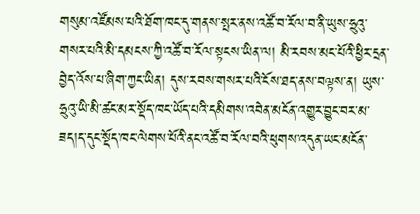གསུམ་འཛོམས་པའི་ཐོག་ཁང་དུ་གནས་སྤར་ནས་འཚོ་བ་རོལ་བ་ནི་ཡུས་ཧྲུའུ་གསར་པའི་མི་དམངས་ཀྱི་འཚོ་བ་རོལ་སྟངས་ཡིན་ལ། མི་རབས་མང་པོའི་ཕྱིར་དྲན་བྱེད་འོས་པ་ཞིག་ཀྱང་ཡིན། དུས་རབས་གསར་པའི་ངོས་ཐད་ནས་བལྟས་ན། ཡུས་ཧྲུའུ་ཡི་མི་ཚང་མར་སྡོད་ཁང་ཡོད་པའི་དམིགས་འབེན་མངོན་འགྱུར་བྱུང་བར་མ་ཟད།ད་དུང་སྡོད་ཁང་ལེགས་པོའི་ནང་འཚོ་བ་རོལ་བའི་ཕུགས་འདུན་ཡང་མངོན་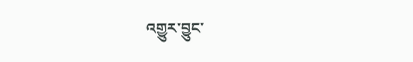འགྱུར་བྱུང་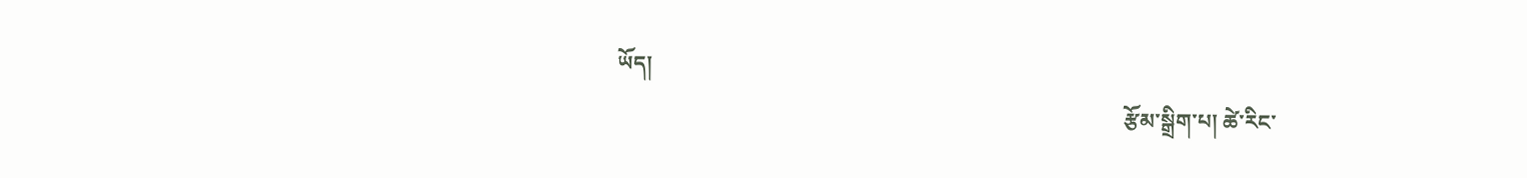ཡོད།
                                                                                             རྩོམ་སྒྲིག་པ། ཚེ་རིང་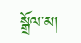སྒྲོལ་མ།